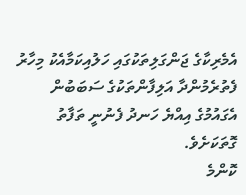އެމެރިކާގެ ޖަންގަލިތަކުގައި ހަލުއިކަމާއެކު މިހާރު ފެތުރެމުންދާ އަލިފާންތަކުގެ ސަބަބުން އެގައުމުގެ އިއްޔެ ހަނދު ފެނުނީ ތަފާތު ގޮތަކަށެވެ.
ކޮންމެ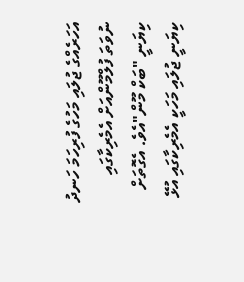އަހަރެއްގެ ޖުލައި މަހުގެ ފުރިހަމަ ހަނދު ނުވަތަ ފުލްމޫންއަށް އެމެރިކާގައި ކިޔަނީ "ބަކް މޫން"އެވެ. އެގޮތަށް ކިޔަނީ ޖުލައި މަހަކީ އެމެރިކާގައި އުޅޭ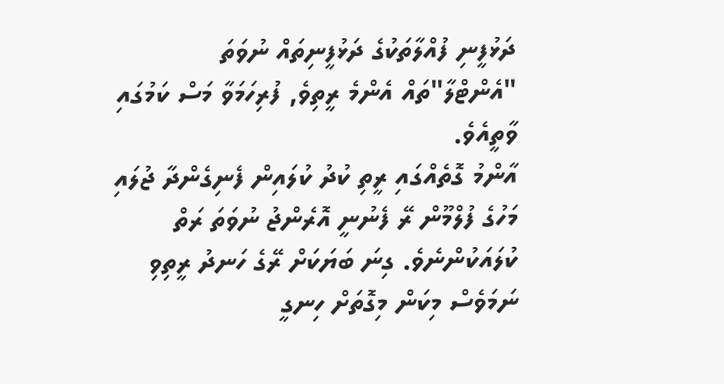ދަޅުފީނި ފުއްލާތަކުގެ ދަޅުފީނިތައް ނުވަތަ "އެންޓްލާ"ތައް އެންމެ ރީތިވެ, ފުރިހަމަވާ މަސް ކަމުގައި ވާތީއެވެ.
އާންމު ގޮތެއްގައި ރީތި ކުދު ކުލައިން ފެނިގެންދާ ޖުލައި މަހުގެ ފުލްމޫން ރޭ ފެނުނީ އޮރެންޖު ނުވަތަ ރަތް ކުލައަކުންނެވެ. ގިނަ ބަޔަކަށް ރޭގެ ހަނދު ރީތިވި ނަމަވެސް މިކަން މިގޮތަށް ހިނގީ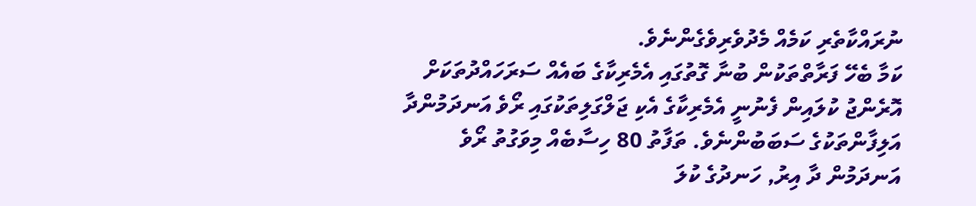ނުރައްކާތެރި ކަމެއް މެދުވެރިވެގެންނެވެ.
ކަމާ ބެހޭ ފަރާތްތަކުން ބުނާ ގޮތުގައި އެމެރިކާގެ ބައެއް ސަރަހައްދުތަކަށް އޮރެންޖު ކުލައިން ފެނުނީ އެމެރިކާގެ އެކި ޖަލްގަލިތަކުގައި ރޯވެ އަނދަމުންދާ އަލިފާންތަކުގެ ސަބަބުންނެވެ. ތަފާތު 80 ހިސާބެއް މިވަގުތު ރޯވެ އަނދަމުން ދާ އިރު, ހަނދުގެ ކުލަ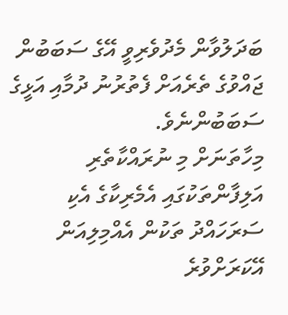ބަދަލުވާން މެދުވެރިވީ އޭގެ ސަބަބުން ޖައްވުގެ ތެރެއަށް ފެތުރުނު ދުމާއި އަޅީގެ ސަބަބުންނެވެ.
މިހާތަނަށް މި ނުރައްކާތެރި އަލިފާންތަކުގައި އެމެރިކާގެ އެކި ސަރަހައްދު ތަކުން އެއްމިލިއަން އޭކަރަށްވުރެ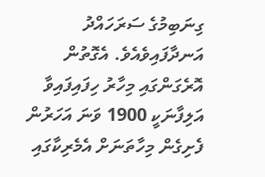ގިނަބިމުގެ ސަރަހައްދު އަނދާފައިވެއެވެ. އެގޮތުން އޮރެގަންގައި މިހާރު ހިފައިފައިވާ އަލިފާނަކީ 1900 ވަނަ އަހަރުން ފެށިގެން މިހާތަނަށް އެމެރިކާގައި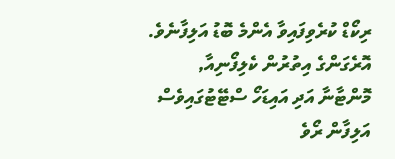ރިކޯޑް ކުރެވިފައިވާ އެންމެ ބޮޑު އަލިފާނެވެ.
އޮރެގަންގެ އިތުރުން ކެލިފޯނިއާ, މޮންޓާނާ އަދި އައިޑަހޯ ސްޓޭޓުގައިވެސް އަލިފާން ރޯވެ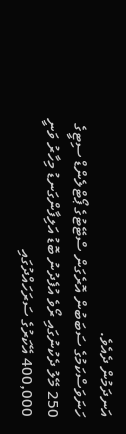އަނދަމުން ދެއެވެ.
ހަނަވަސްކަމުގެ ސަބަބުން އޮރެގަން ސްޓޭޓުގެ ޕޯޓްލެންޑް ސިޓީގެ 250 މޭލު ދެކުނުގައި ރޯވެ އުފެދުނު ބޮޑު އަލިފާންގަނޑު މިހާރު ވަނީ 400,000 އޭކަރުގެ ސަރަހައްދުގައި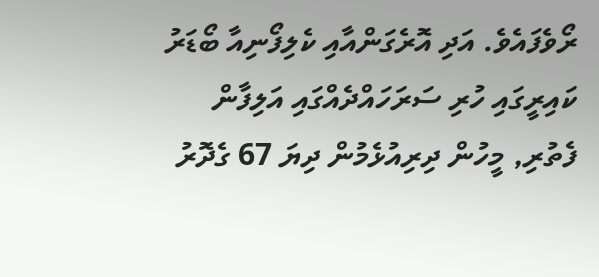ރޯވެފައެވެ. އަދި އޮރެގަންއާއި ކެލިފޯނިއާ ބޯޑަރު ކައިރީގައި ހުރި ސަރަހައްދެއްގައި އަލިފާން ފެތުރި, މީހުން ދިރިއުޅެމުން ދިޔަ 67 ގެދޮރު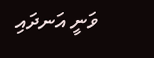ވަނީ އަނދައި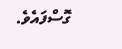ގޮސްފައެވެ.